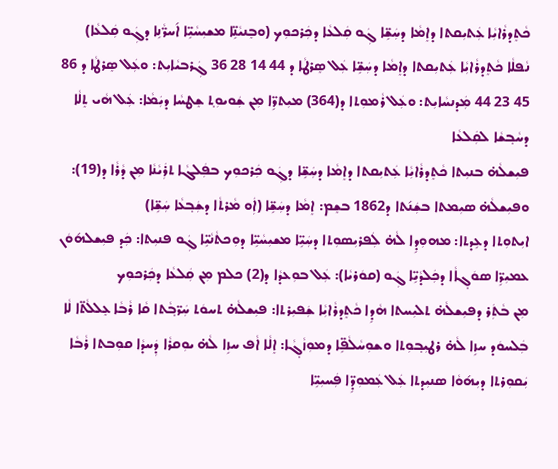ܟܵܬܸܕܪܵܐܝܼܵܐ ܥܲܬܝܼܩܬܐ ܕܐܸܡܵܐ ܕܚܲܫܹ̈ܐ ܓܲܘ ܩܲܠܥܵܐ ܕܟܲܪܟܘܼܟ (ܘܒܸܢܝܵܢܹ̈ܐ ܡܫܝܼܚܵܝܹ̈ܐ ܐ݇ܚܖ̈ܵܢܹܐ ܕܓܲܘ ܩܲܠܥܵܐ)
ܢܵܦܠܵܐ ܟܵܬܸܕܪܵܐܝܼܵܐ ܥܲܬܝܼܩܬܐ ܕܐܸܡܵܐ ܕܚܲܫܹ̈ܐ ܥܲܠ ܣܸܪܛܵܐ ܕ 44 14 28 36 ܓܲܪܒܝܵܐܝܼܬ: ܘܥܲܠ ܣܸܪܛܵܐ ܕ 86 45 23 44 ܡܲܕܢܚܵܐܝܼܬ: ܘܥܲܠ ܪܵܡܘܼܬܐ ܕ(364) ܡܝܼܬܖܹ̈ܐ ܡܼܢ ܫܲܘܝܘܼܬ݂ ܫܸܛܚܵܐ ܕܝܲܡܵܐ: ܥܲܠ ܗܵܝ ܬܸܠܵܐ ܕܚܵܒ݂ܫܵܐ ܠܩܲܠܥܵܐ
ܦܝܼܫܠܵܗ̇ ܒܢܝܼܬܐ ܟܵܬܸܕܪܵܐܝܼܵܐ ܥܲܬܝܼܩܬܐ ܕܐܸܡܵܐ ܕܚܲܫܹ̈ܐ ܕܓܲܘ ܟܲܪܟܘܼܟ ܒܦܲܠܓܵܐ ܬܪܲܝܵܢܵܐ ܡܼܢ ܕܵܪܵܐ ܕ(19): ܘܦܝܼܫܠܵܗ̇ ܣܝܼܡܬܐ ܒܫܲܢ݇ܬܐ ܕ1862 ܒܫܸܡ: ܐܸܡܵܐ ܕܚܲܫܹ̈ܐ (ܐܲܘ ܡܵܪܬܵܐ ܕܫܲܒ݂ܥܵܐ ܚܲܫܹ̈ܐ)
ܐܝܼܬܘܼܬܐ ܕܥܹܕܬܐ: ܡܗܘܼܕܹܐ ܠܵܗ̇ ܠܲܦܪܝܼܣܘܼܬܐ ܕܚܲܝܹ̈ܐ ܡܫܝܼܚܵܝܹ̈ܐ ܕܘܼܟܬܵܢܵܝܹ̈ܐ ܓܲܘ ܦܢܝܼܬܐ: ܟܲܕ ܦܝܼܫܠܗ݇ܘܿܢ ܥܡܝܼܖܹ̈ܐ ܣܘܿܓ݂ܐܵܐ ܕܟܲܠܕܵܝܹ̈ܐ ܓܲܘ (ܩܘܿܪܝܵܐ): ܥܲܠ ܒܘܼܥܕܵܐ ܕ(2) ܟܠܡ ܡܼܢ ܩܲܠܥܵܐ ܕܟܲܪܟܘܼܟ
ܡܼܢ ܒܵܬܲܪ ܕܦܝܼܫܠܵܗ̇ ܬܠܝܼܚܬܐ ܗܵܕܹܐ ܟܵܬܸܕܪܵܐܝܼܵܐ ܫܲܦܝܼܪܬܐ: ܦܝܼܫܠܵܗ̇ ܬܚܘܿܬ ܚܲܖ̈ܒ݂ܵܬܐ ܩܵܐ ܪܵܒܵܐ ܥܸܠܠܵܬ̈ܐ ܠܵܐ ܒܲܠܚܘܿܕ ܚܙܹܐ ܠܵܗ̇ ܪܛܝܼܒ݂ܘܼܬܐ ܘܫܘܼܚܵܠܵܦܹ̈ܐ ܕܡܘܼܙܵܓ݂ܵܐ: ܐܸܠܵܐ ܐܵܦ ܚܙܹܐ ܠܵܗ̇ ܝܘܼܩܪܵܐ ܕܲܚܕܵܐ ܩܘܼܒܬܐ ܪܵܒܵܐ ܝܲܩܘܼܪܬܐ ܕܝܼܗ݇ܘܵܐ ܣܢܝܼܕܬܐ ܥܲܠ ܥܲܡܘܼܕܹ̈ܐ ܦܲܚܝܼܝܹ̈ܐ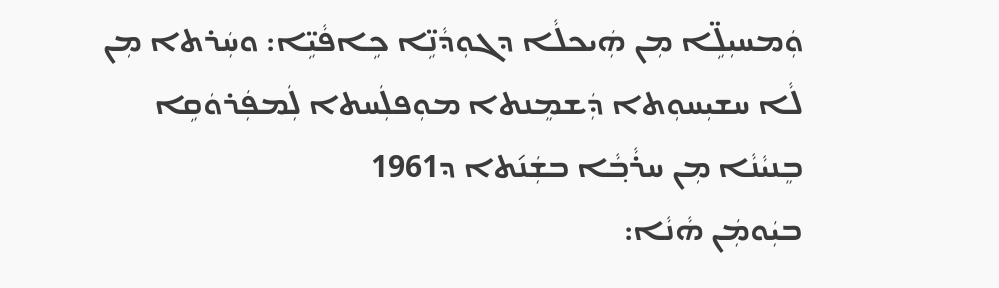ܘܲܡܚܝܼܠܹ̈ܐ ܡܼܢ ܗܲܝܟܠܵܐ ܕܓܘܼܕܵܢܹ̈ܐ ܟܹܐܦܵܝܹ̈ܐ: ܘܚܲܪܬܐ ܡܼܢ ܠܵܐ ܚܫܝܼܚܘܼܬܐ ܕܲܫܡܸܢܬܐ ܡܘܼܦܠܲܚܬܐ ܠܲܡܦܲܪܘܿܩܹܐ ܒܸܢܝܵܢܵܐ ܡܼܢ ܚܪܵܒ݂ܵܐ ܒܫܲܢ݇ܬܐ ܕ1961
ܒܝܲܘܡܲܢ ܗܵܢܵܐ: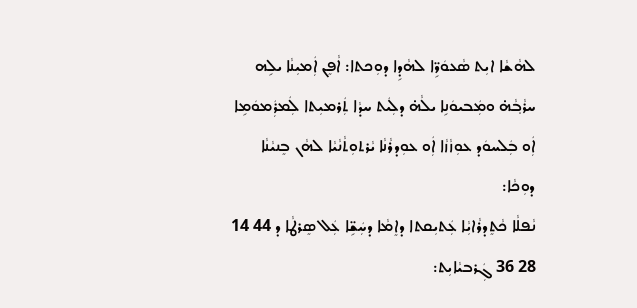ܠܗܵܫܵܐ ܐܝܼܬ ܣܵܥܘܿܖܹ̈ܐ ܠܗܵܕܹܐ ܕܘܼܟܬܐ: ܐܵܦܸܢ ܐܲܡܝܼܢܵܐ ܝܠܹܗ ܚܪܵܒ݂ܵܗ̇ ܘܡܲܒܝܘܿܢܹܐ ܝܠܵܗ̇ ܕܠܲܝܬ ܚܕܵܐ ܬܲܪܡܝܼܬܐ ܠܲܡܪܲܡܘܿܡܹܐ ܐܲܘ ܒܲܠܚܘܿܕ ܥܘܼܙܵܙܵܐ ܐܲܘ ܥܘܼܕܪܵܢܵܐ ܝܵܪܬܘܼܬܵܢܵܝܵܐ ܠܗܵܢ ܒܸܢܝܵܢܵܐ
ܕܘܼܟܵܐ:
ܢܵܦܠܵܐ ܟܵܬܸܕܪܵܐܝܼܵܐ ܥܲܬܝܼܩܬܐ ܕܐܸܡܵܐ ܕܚܲܫܹ̈ܐ ܥܲܠ ܣܸܪܛܵܐ ܕ 44 14 28 36 ܓܲܪܒܝܵܐܝܼܬ: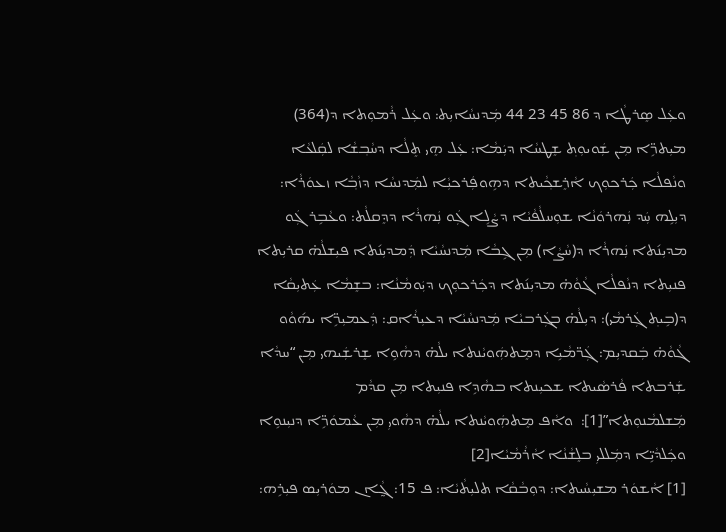ܘܥܲܠ ܣܸܪܛܵܐ ܕ 86 45 23 44 ܡܲܕܢܚܵܐܝܼܬ: ܘܥܲܠ ܪܵܡܘܼܬܐ ܕ(364) ܡܝܼܬܖܹ̈ܐ ܡܼܢ ܫܲܘܝܘܼܬ݂ ܫܸܛܚܵܐ ܕܝܲܡܵܐ: ܥܲܠ ܗܸܝ ܬܸܠܵܐ ܕܚܵܒ݂ܫܵܐ ܠܩܲܠܥܵܐ
ܘܢܵܦܠܵܐ ܟܲܪܟܘܼܟ ܐܵܪܸܫܟ݂ܵܝܬܐ ܕܗܹܘܦܲܪܟܝܼܵܐ ܠܡܲܕܢܚܵܐ ܕܙܵܒ݂ܵܐ ܙܥܘܿܪܵܐ: ܕܝܼܠܹܗ ܚܲܕ ܢܲܗܪܘܿܢܵܐ ܫܘܼܚܠܵܦܵܝܵܐ ܕܨܵܠܹܐ ܓܲܘ ܢܲܗܪܵܐ ܕܕܸܩܠܵܬ: ܘܥܵܒܹܪ ܓܲܘ ܡܕܝܼܢ݇ܬܐ ܢܲܗܪܵܐ ܕ(ܚܵܨܵܐ) ܡܼܢ ܓܹܒܵܐ ܡܲܕܢܚܵܝܵܐ ܕܲܡܕܝܼܢ݇ܬܐ ܦܝܼܫܠܵܗ̇ ܩܪܝܼܬܐ ܦܢܝܼܬܐ ܕܢܵܦܠܵܐ ܓܵܘܵܗ̇ ܡܕܝܼܢ݇ܬܐ ܕܟܲܪܟܘܼܟ ܕܝܲܘܡܵܢܵܐ: ܒܫܸܡܵܐ ܥܲܬܝܼܩܵܐ ܕ(ܒܹܝܬ݂ ܓܲܪܡܵܝ): ܕܝܼܠܵܗ̇ ܒܓܲܪܒܝܵܐ ܡܲܕܢܚܵܝܵܐ ܕܥܝܼܪܵܐܩ: ܕܲܥܡܝܼܖܹ̈ܐ ܝܗ݇ܘܵܘ ܓܵܘܵܗ̇ ܒܲܩܕܝܼܡ: ܓܲܖ̈ܡܵܝܹܐ ܕܡܸܬܗܲܘܝܵܢܬܐ ܝܠܵܗ̇ ܕܗܵܘܹܐ ܫܸܪܫܲܝܗܝ ܡܼܢ “ܚܕܵܐ ܫܲܪܒܬܐ ܦܵܪܣܵܝܬܐ ܫܟܝܼܢܬܐ ܒܗܵܕܹܐ ܦܢܝܼܬܐ ܡܼܢ ܩܕܵܡ ܡܲܫܠܡܵܢܘܼܬܐ”[1]:  ܘܐܵܦ ܡܸܬܗܲܘܝܵܢܬܐ ܝܠܵܗ̇ ܕܗܵܘܝܼ ܡܼܢ ܥܵܡܘܿܖܹ̈ܐ ܕܢܝܼܢܘܹܐ ܘܟܲܠܕܵܝܹ̈ܐ ܕܡܲܠܠܝܼ ܒܠܸܫܵܢܵܐ ܐܵܪܵܡܵܝܵܐ[2]
[1] ܐܵܫܘܿܪ ܡܫܝܼܚܵܝܬܐ: ܕܘܼܒܵܩܵܐ ܬܠܝܼܬܵܝܵܐ: ܦ 15: ܓ̰ܵܐܢ ܡܘܿܪܝܼܣ ܦܝܼܪܹܗ: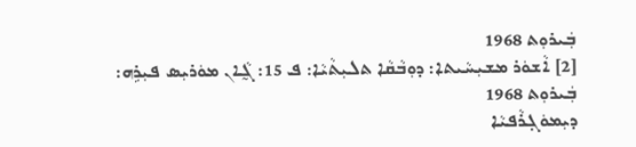ܒܲܝܪܘܼܬ 1968
[2] ܐܵܫܘܿܪ ܡܫܝܼܚܵܝܬܐ: ܕܘܼܒܵܩܵܐ ܬܠܝܼܬܵܝܵܐ: ܦ 15: ܓ̰ܵܐܢ ܡܘܿܪܝܼܣ ܦܝܼܪܹܗ: ܒܲܝܪܘܼܬ 1968
ܕܝܼܡܘܿܓ݂ܪܵܦܝܵܐ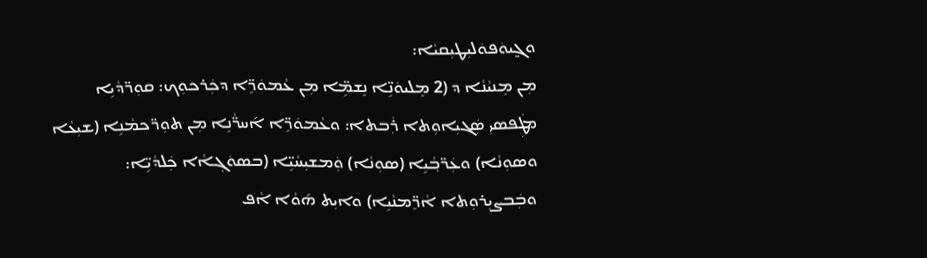ܘܓ̰ܝܘܿܦܘܿܠܝܼܛܝܼܩܝܵܐ:
ܡܼܢ ܡܸܢܝܵܢܵܐ ܕ (2 ܡܸܠܝܘܿܢܹ̈ܐ ܢܸܫܡܹ̈ܐ ܡܼܢ ܥܵܡܘܿܖܹ̈ܐ ܕܟܲܪܟܘܼܟ: ܩܘܼܖ̈ܕܵܝܹܐ ܡܛܲܦܣܝܼ ܣܲܓܝܼܐܘܼܬܐ ܪܲܒܬܐ: ܘܥܵܡܘܿܖܹ̈ܐ ܐ݇ܚܖ̈ܵܢܹܐ ܡܼܢ ܬܘܼܖ̈ܟܡܵܢܹܐ (ܫܝܼܥܵܐ ܘܣܘܼܢܵܐ) ܘܥܲܖ̈ܒ݂ܵܝܹܐ (ܣܘܼܢܵܐ) ܘܲܡܫܝܼܚܵܝܹ̈ܐ (ܒܣܘܿܓ݂ܐܵܐ ܟܲܠܕܵܝܹ̈ܐ: ܘܒܲܒܨܝܼܪܘܼܬܐ ܐܵܖܸ̈ܡܢܵܝܹܐ) ܘܐܝܼܬ ܗ݇ܘܵܐ ܐܵܦ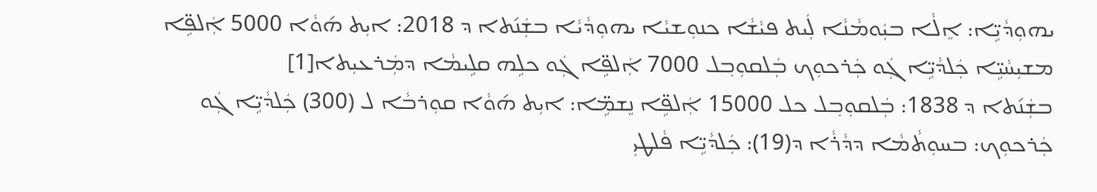ܝܗܘܼܕܵܝܹ̈ܐ: ܐܸܠܵܐ ܒܝܲܘܡܵܢܵܐ ܠܲܝܬ ܦܝܵܫܵܐ ܟܢܘܼܫܝܵܐ ܝܗܘܼܕܵܝܵܐ ܒܫܲܢ݇ܬܐ ܕ 2018: ܐܝܼܬ ܗ݇ܘܵܐ 5000 ܐܲܠܦܹ̈ܐ ܡܫܝܼܚܵܝܹ̈ܐ ܟܲܠܕܵܝܹ̈ܐ ܓܲܘ ܟܲܪܟܘܼܟ ܒܲܠܩܘܼܒ݂ܠ 7000 ܐܲܠܦܹ̈ܐ ܓܲܘ ܟܠܹܗ ܩܠܹܝܡܵܐ ܕܡܲܪܥܝܼܬܐ[1]
ܒܫܲܢ݇ܬܐ ܕ 1838: ܒܲܠܩܘܼܒ݂ܠ ܟܠ 15000 ܐܲܠܦܹ̈ܐ ܢܸܫܡܹ̈ܐ: ܐܝܼܬ ܗ݇ܘܵܐ ܩܘܼܪܒܵܐ ܠ (300) ܟܲܠܕܵܝܹ̈ܐ ܓܲܘ ܟܲܪܟܘܼܟ: ܒܚܘܼܬܵܡܵܐ ܕܕܵܪܵܐ ܕ(19): ܟܲܠܕܵܝܹ̈ܐ ܦܵܠܛܝܼ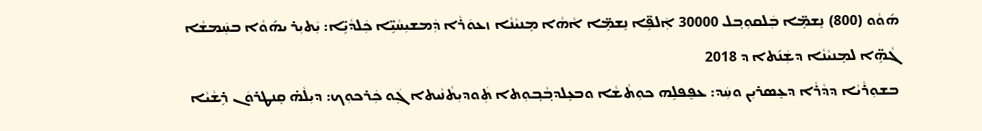ܗ݇ܘܵܘ (800) ܢܸܫܡܹ̈ܐ ܒܲܠܩܘܼܒ݂ܠ 30000 ܐܲܠܦܹ̈ܐ ܢܸܫܡܹ̈ܐ ܐܵܗܵܐ ܡܸܢܝܵܢܵܐ ܙܥܘܿܪܵܐ ܕܲܡܫܝܼܚܵܝܹ̈ܐ ܟܲܠܕܵܝܹ̈ܐ: ܝܲܬܝܼܪ ܝܗ݇ܘܵܐ ܒܚܲܡܫܵܐ ܓܵܗܹ̈ܐ ܠܡܸܢܝܵܢܵܐ ܕܫܲܢ݇ܬܐ ܕ 2018
ܒܫܘܼܪܵܝܵܐ ܕܕܵܪܵܐ ܕܥܸܣܪܝܼܢ ܘܚܲܕ: ܥܦܸܦܠܹܗ ܟܘܼܬܵܫܵܐ ܘܒܥܸܠܕܒ݂ܵܒ݂ܘܼܬܐ ܬܲܘܕܝܼܬܵܢܵܝܬܐ ܓܲܘ ܟܲܪܟܘܼܟ: ܕܝܼܠܵܗ̇ ܩܸܢܛܪܘܿܢ ܪܹܫܵܝܵܐ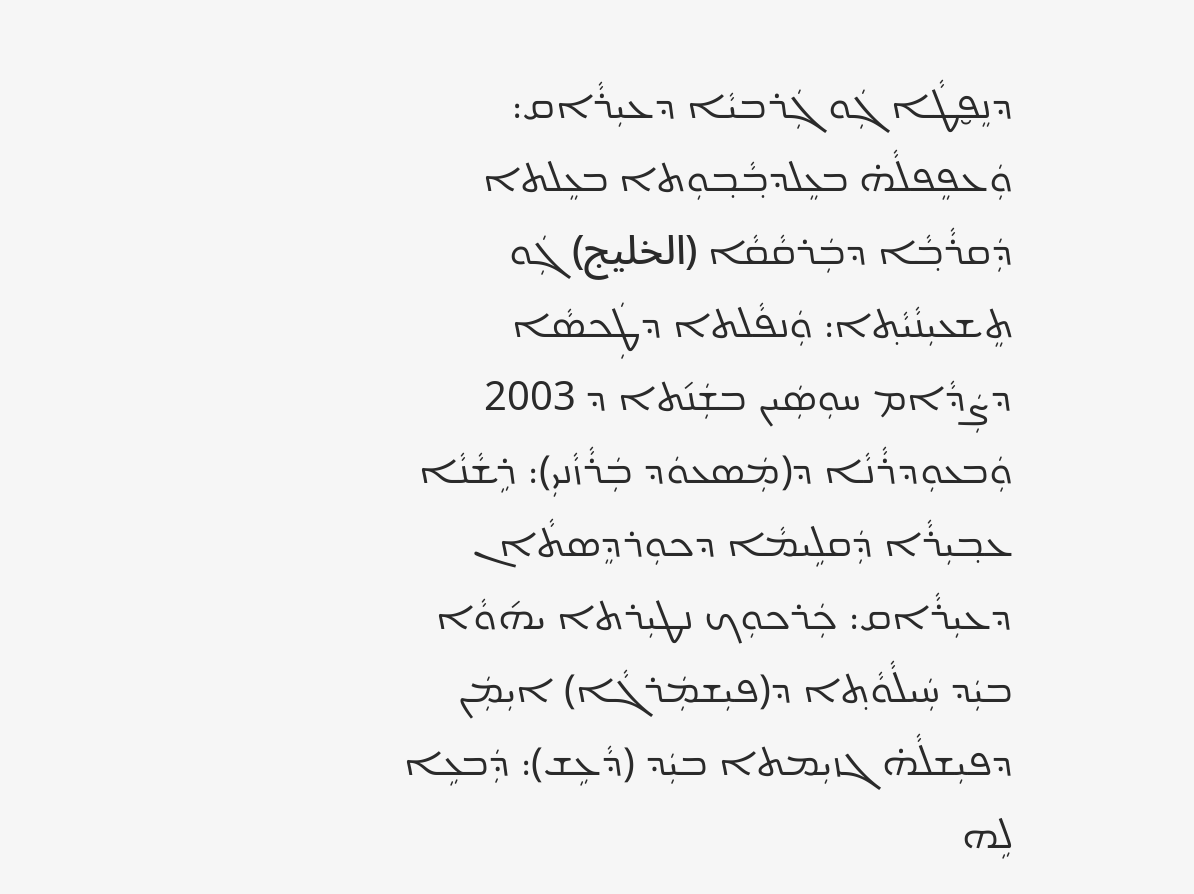ܕܢܸܦ̮ܛܵܐ ܓܲܘ ܓܲܪܒܝܵܐ ܕܥܝܼܪܵܐܩ: ܘܲܥܦܸܦܠܵܗ̇ ܒܥܸܠܕܒ݂ܵܒ݂ܘܼܬܐ ܒܥܸܠܬܐ ܕܲܩܪܵܒ݂ܵܐ ܕܒܲܪܩܵܩܵܐ (الخليج) ܓܲܘ ܬܸܫܥܝܼܢܵܝܵܬ݂ܐ: ܘܲܢܦܵܠܬܐ ܕܛܲܟܣܵܐ ܕܨܲܕܵܐܡ ܚܘܼܣܲܝܢ ܒܫܲܢ݇ܬܐ ܕ 2003 ܘܲܒܥܘܼܕܪܵܢܵܐ ܕ(ܡܲܣܥܘܿܕ ܒܲܪܵܙܵܢܝܼ): ܪܹܫܵܢܵܐ ܥܒ݂ܝܼܪܵܐ ܕܲܩܠܹܝܡܵܐ ܕܟܘܼܪܕܸܣܬܵܐܢ ܕܥܝܼܪܵܐܩ: ܟܲܪܟܘܼܟ ܢܛܝܼܪܬܐ ܝܗ݇ܘܵܐ ܒܝܲܕ ܚܲܝܠܵܘܵܬ݂ܐ ܕ(ܦܝܼܫܡܲܪܓܵܐ) ܐܝܼܡܲܢ ܕܦܝܼܫܠܵܗ̇ ܓܙܝܼܡܬܐ ܒܝܲܕ (ܕܵܥܹܫ): ܕܲܒܥܹܐ ܠܹܗ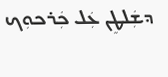ܕܫܲܠܛܸܢ ܥܲܠ ܟܲܪܟܘܼܟ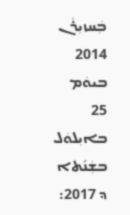ܒܲܚܙܝܼܪܵܢ 2014
ܒܝܘܿܡ 25 ܒܐܝܼܠܘܿܠ ܒܫܲܢ݇ܬܐ ܕ 2017: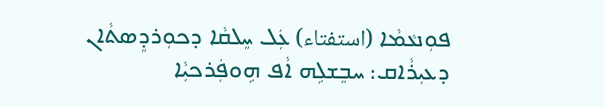ܦܘܼܢܥܵܡܵܐ (استفتاء) ܥܲܠ ܚܸܠܩܵܐ ܕܟܘܼܪܕܸܣܬܵܐܢ ܕܥܝܼܪܵܐܩ: ܚܒܸܫܠܹܗ ܐܵܦ ܗܹܘܦܲܪܟܝܼܵܐ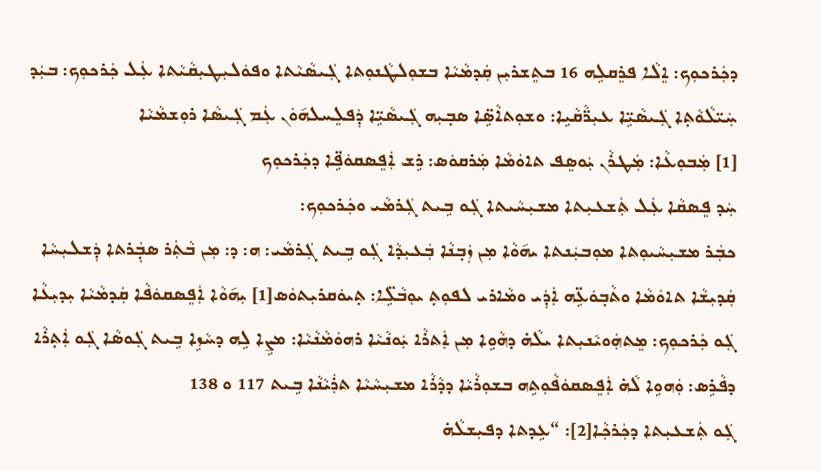ܕܟܲܪܟܘܼܟ: ܐܸܠܵܐ ܦܪܸܩܠܹܗ 16 ܒܬܸܫܪܝܼܢ ܩܲܕܡܵܝܵܐ ܒܫܘܼܠܛܵܢܘܼܬܐ ܓܲܝܣܵܝܵܬܐ ܘܦܘܿܠܝܼܛܝܼܩܵܝܵܬܐ ܥܲܠ ܟܲܪܟܘܼܟ: ܒܝܲܕ ܚܲܝ̈ܠܵܘܵܬ݂ܐ ܓܲܝܣܵܝܹ̈ܐ ܥܝܼܖ̈ܵܩܵܝܹܐ: ܘܫܘܼܬܐܵܣܹ̈ܐ ܣܒ݂ܝܼܗ ܓܲܝܣܵܝܹ̈ܐ ܕܲܦܠܸܚܠܗ݇ܘܿܢ ܥܲܡ ܓܲܝܣܵܐ ܪܘܼܫܡܵܝܵܐ
[1] ܡܲܒܘܼܥܵܐ: ܡܲܛܪܵܢ ܝܲܘܣܸܦ ܬܐܘܿܡܵܐ ܡܲܪܩܘܿܣ: ܪܹܫ ܐܲܦܸܣܩܘܿܦܹ̈ܐ ܕܟܲܪܟܘܼܟ
ܚܲܕ ܦܸܣܩܵܐ ܥܲܠ ܬܲܫܥܝܼܬܐ ܡܫܝܼܚܵܝܬܐ ܓܲܘ ܒܹܝܬ ܓܲܪܡܵܝ ܘܟܲܪܟܘܼܟ:
ܟܒܲܪ ܡܫܝܼܚܵܝܘܼܬܐ ܡܘܼܒܝܲܢܬܐ ܝܗ݇ܘܵܐ ܡܼܢ ܙܲܒ݂ܢܵܐ ܒܲܥܝܼܕܵܐ ܓܲܘ ܒܹܝܬ ܓܲܪܡܵܝ: ܗ: ܕ: ܡܼܢ ܒܵܬܲܪ ܣܒ݂ܲܪܬܐ ܕܲܫܠܝܼܚܵܐ ܩܲܕܝܼܫܵܐ ܬܐܘܿܡܵܐ ܘܬܵܒ݂ܘܿܥܹ̈ܗ ܐܲܕܲܝ ܘܡܵܐܪܝ ܠܦܘܼܬ݂ ܝܘܼܒܵܠܹ̈ܐ: ܬ݂ܝܘܿܩܪܝܼܬܘܿܣ[1] ܝܼܗ݇ܘܵܐ ܐܲܦܸܣܩܘܿܦܵܐ ܩܲܕܡܵܝܵܐ ܝܼܕܝܼܥܵܐ ܓܲܘ ܟܲܪܟܘܼܟ: ܡܸܬܗܲܘܝܵܢܝܼܬܐ ܝܠܵܗ̇ ܕܗܵܘܹܐ ܡܼܢ ܐܲܬܪܵܐ ܝܲܘܢܵܝܵܐ ܪܗܘܿܡܵܢܵܝܵܐ: ܡܨܹܐ ܠܹܗ ܕܚܵܙܹܐ ܒܹܝܬ ܓܲܘܣܵܐ ܓܲܘ ܐܲܬ݂ܪܵܐ ܕܦܵܪܹܣ: ܘܲܗܘܹܐ ܠܵܗ̇ ܐܲܦܸܣܩܘܿܦܵܘܼܬܹܗ ܒܫܘܼܪܵܝܵܐ ܕܕܵܪܵܐ ܡܫܝܼܚܵܝܵܐ ܬܪܲܝܵܢܵܐ ܒܹܝܬ 117 ܘ 138
ܓܲܘ ܬܲܫܥܝܼܬܐ ܕܟܲܪܟ݂ܵܐ[2]: “ܥܹܕܬܐ ܕܦܝܼܫܠܵܗ̇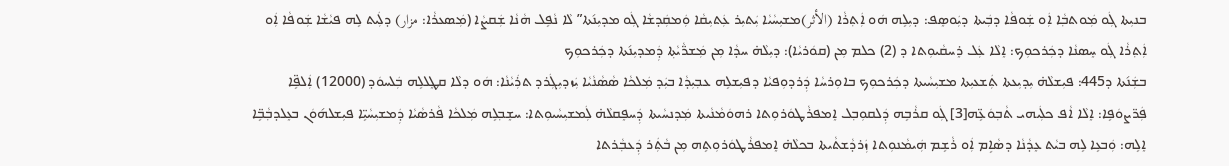ܒܢܝܼܬܐ ܓܲܘ ܡܲܘܬܒ݂ܵܐ ܐܲܘ ܫܲܘܦܵܐ ܕܒܲܝܬܐ ܕܝܲܘܣܸܦ: ܕܝܼܠܹܗ ܗܿܘ ܐܲܬ݂ܪܵܐ (الأثر)ܡܫܝܼܚܵܝܵܐ ܝܲܬܝܼܪ ܥܲܬܝܼܩܵܐ ܘܲܡܩܲܕܫܵܐ ܓܲܘ ܡܕܝܼܢ݇ܬܐ” ܠܵܐ ܢܵܦܹܠ ܗܵܢܵܐ ܫܲܩܨܵܐ (ܡܲܣܥܪܵܐ: مزار) ܕܠܲܝܬ ܠܹܗ ܦܝܵܫܵܐ ܫܲܘܦܵܐ ܐܲܘ ܐܲܬ݂ܪܵܐ ܓܲܘ ܚܸܣܢܵܐ ܕܟܲܪܟܘܼܟ: ܐܸܠܵܐ ܥܲܠ ܪܸܚܩܵܝܘܼܬܐ ܕ (2) ܟܠܡ ܡܼܢ (ܩܘܿܪܝܵܐ): ܕܝܼܠܵܗ̇ ܚܕܵܐ ܡܼܢ ܡܲܫܖ̈ܵܝܵܬ݂ܐ ܕܲܡܕܝܼܢ݇ܬܐ ܕܟܲܪܟܘܼܟ
ܒܫܲܢ݇ܬܐ ܕ445: ܦܝܼܫܠܵܗ̇ ܝܼܕܝܼܥܬܐ ܬܲܫܥܝܼܬܐ ܡܫܝܼܚܵܝܬܐ ܕܟܲܪܟܘܼܟ ܒܐܘܼܪܚܵܐ ܕܲܪܕܘܼܦܝܵܐ ܕܦܝܼܫܠܹܗ ܥܒ݂ܝܼܕܵܐ ܒܝܲܕ ܡܲܠܟܵܐ ܣܵܣܵܢܵܝܵܐ ܝܲܙܕܝܼܓܲܪܕ ܬܪܲܝܵܢܵܐ: ܗܿܘ ܕܠܵܐ ܩܛܸܠܠܹܗ ܒܲܠܚܘܿܕ (12000) ܐܲܠܦܹ̈ܐ ܦܲܖ̈ܨܘܿܦܹܐ: ܐܸܠܵܐ ܐܵܦ ܟܠܲܝܗܝ ܬܵܒ݂ܘܿܥܹ̈ܗ[3] ܓܲܘ ܩܪܵܒܹܗ ܕܲܠܩܘܼܒ݂ܠ ܐܸܡܦܪܵܛܘܿܪܘܼܬܐ ܪܗܘܿܡܵܢܵܝܬܐ ܡܲܕܢܚܵܝܬܐ ܕܲܚܦܸܩܠܵܗ̇ ܠܲܡܫܝܼܚܵܝܘܼܬܐ: ܚܫܸܒ݂ܠܹܗ ܡܲܠܟܵܐ ܦܵܪܣܵܝܵܐ ܕܲܡܫܝܼܚܵܝܹ̈ܐ ܦܝܼܫܠܗ݇ܘܿܢ ܒܥܸܠܕܒ݂ܵܒܹ̈ܐ ܐܸܠܹܗ: ܘܲܒܥܹܐ ܠܹܗ ܒܝܵܬ ܥܸܕܵܢܵܐ ܕܣܵܐܹܡ ܐܲܘ ܪܵܫܹܡ ܗܲܝܡܵܢܘܼܬܐ ܙܲܪܕܵܫܬܵܝܬܐ ܒܟܠܵܗ̇ ܐܸܡܦܪܵܛܘܿܪܘܼܬܹܗ ܡܼܢ ܒܵܬܲܪ ܕܲܥܒ݂ܵܪܬܐ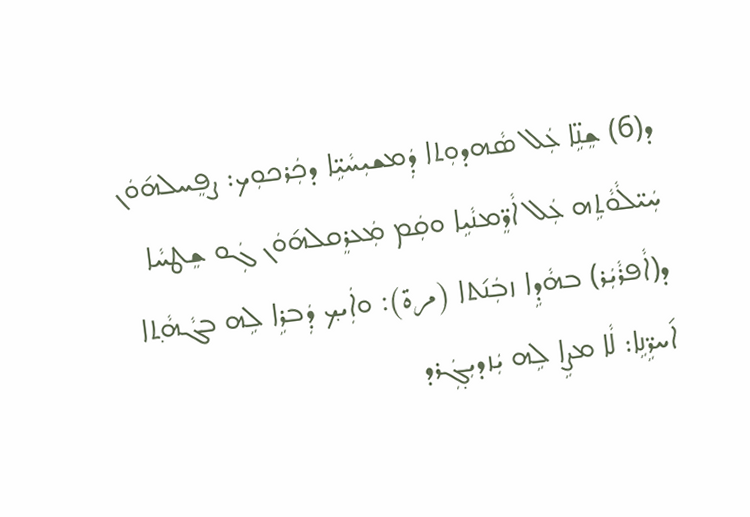ܕ(6) ܫܸܢܹ̈ܐ ܥܲܠ ܣܵܗܕܘܼܬܐ ܕܲܡܫܝܼܚܵܝܹ̈ܐ ܕܟܲܪܟܘܼܟ: ܨܦܸܚܠܗ݇ܘܿܢ ܚܲܝ̈ܠܵܘܵܬܹܗ ܥܲܠ ܐܵܖܸ̈ܡܢܵܝܹܐ ܘܩܲܡ ܡܲܥܪܸܩܠܗ݇ܘܿܢ ܓܲܘ ܫܸܛܚܵܐ ܕ(ܐܵܦܪܵܝܲܪ) ܒܗܵܕܹܐ ܙܒܲܢ݇ܬܐ (مرة): ܘܐܲܝܟ݂ ܕܲܒܪܹܐ ܠܹܗ ܒܓܵܗܵܬ݂ܐ ܐ݇ܚܖܹ̈ܢܹܐ: ܠܵܐ ܡܨܹܐ ܠܹܗ ܝܲܙܕܝܼܓ݂ܲܪܕ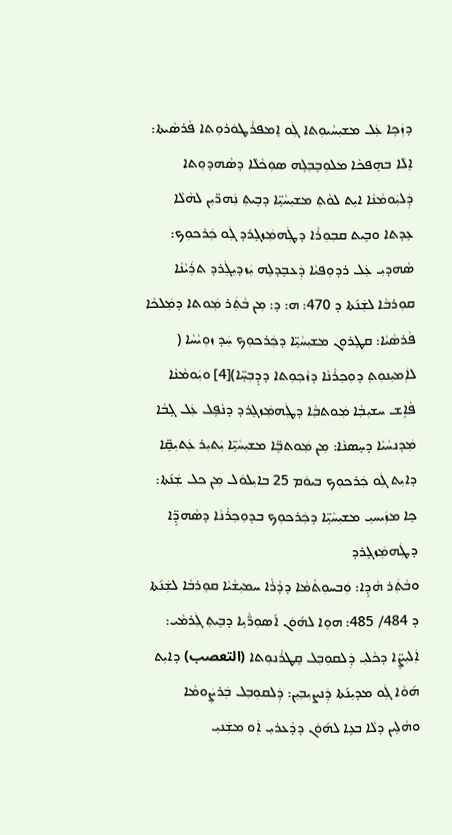ܕܙܲܟܹܐ ܥܲܠ ܡܫܝܼܚܵܝܘܼܬܐ ܓܲܘ ܐܸܡܦܪܵܛܘܿܪܘܼܬܐ ܦܵܪܣܵܝܬܐ: ܐܸܠܵܐ ܒܗܸܦܟܵܐ ܡܠܘܼܒܸܒ݂ܠܹܗ ܣܘܼܟܵܠܵܐ ܕܣܵܗܕܘܼܬܐ ܕܲܠܝܲܘܡܵܢܵܐ ܐܝܼܬ ܠܘܵܬ݂ ܡܫܝܼܚܵܝܹ̈ܐ ܕܒܹܝܬ݂ ܢܲܗܖ̈ܝܼܢ ܠܗܵܠܵܐ ܥܹܕܬܐ ܘܒܹܝܬ ܩܒ݂ܘܼܪܵܐ ܕܛܲܗܡܲܙܓܸܪܕ ܓܲܘ ܟܲܪܟܘܼܟ: ܣܵܗܕܝܼ ܥܲܠ ܪܕܘܼܦܝܵܐ ܕܲܥܒܸܕܠܹܗ ܝܲܙܕܝܼܓܲܪܕ ܬܪܲܝܵܢܵܐ ܩܘܼܪܒܵܐ ܠܫܲܢ݇ܬܐ ܕ 470: ܗ: ܕ: ܡܼܢ ܒܵܬܲܪ ܡܲܘܬܐ ܕܡܲܠܟܵܐ ܦܵܪܣܵܝܵܐ: ܩܛܸܪܘܼܢ ܡܫܝܼܚܵܝܹ̈ܐ ܕܟܲܪܟܘܼܟ ܚܲܕ ܙܘܼܝܵܚܵܐ ( ܠܐܲܡܝܼܢܘܼܬ݂ ܕܘܼܟ݂ܪܵܢܵܐ ܕܙܵܟ݂ܘܼܬܐ ܕܕܸܒ݂ܚܹ̈ܐ)[4] ܘܝܲܘܡܵܢܵܐ ܦܵܐܹܫ ܚܫܝܼܒ݂ܵܐ ܡܲܘܬܒ݂ܵܐ ܕܛܲܗܡܲܙܓܸܪܕ ܕܢܵܦܹܠ ܥܲܠ ܓܹܒܵܐ ܡܲܕܢܚܵܝܵܐ ܕܚܸܣܢܵܐ: ܡܼܢ ܡܲܘܬܒܹ̈ܐ ܡܫܝܼܚܵܝܹ̈ܐ ܝܲܬܝܼܪ ܥܲܬܝܼܩܹ̈ܐ ܕܐܝܼܬ ܓܲܘ ܟܲܪܟܘܼܟ ܒܝܘܿܡ 25 ܒܐܝܼܠܘܿܠ ܡܼܢ ܟܠ ܫܲܢ݇ܬܐ: ܟܹܐ ܡܙܲܝܚܝܼ ܡܫܝܼܚܵܝܹ̈ܐ ܕܟܲܪܟܘܼܟ ܒܕܘܼܟ݂ܪܵܢܵܐ ܕܣܵܗܕܹ̈ܐ ܕܛܲܗܡܲܙܓܸܪܕ
ܘܒܵܬܲܪ ܗܵܕܹܐ: ܘܲܒܚܘܼܬܵܡܵܐ ܕܕܵܪܵܐ ܚܡܝܼܫܵܝܵܐ ܩܘܼܪܒܵܐ ܠܫܲܢ݇ܬܐ ܕ 484/ 485: ܗܘܹܐ ܠܗ݇ܘܿܢ ܐ݇ܣܘܼܖ̈ܵܝܹܐ ܕܒܹܝܬ݂ ܓܲܪܡܵܝ: ܐܲܠܝܼܨܹ̈ܐ ܕܟܵܠܝܼ ܕܲܠܩܘܼܒ݂ܠ ܩܸܛܪܵܢܘܼܬܐ (التعصب) ܕܐܝܼܬ ܗ݇ܘܵܐ ܓܲܘ ܡܕܝܼܢ݇ܬܐ ܕܲܢܨܝܼܒ݂ܝܼܢ: ܕܲܠܩܘܼܒ݂ܠ ܒܲܪܨܲܘܡܵܐ ܘܗܵܠܹܝܢ ܕܠܵܐ ܒܥܹܐ ܠܗ݇ܘܿܢ ܕܕܵܥܪܝܼ ܐܲܘ ܡܫܲܢܝܼ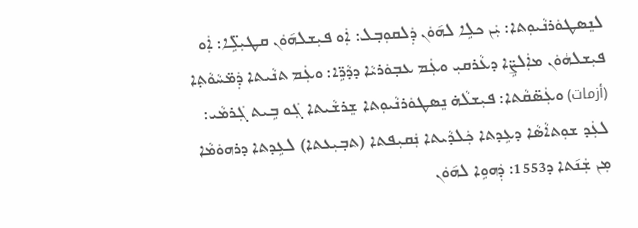ܠܢܸܣܛܘܿܪܢܵܝܘܼܬܐ: ܝܲܢ ܟܠܹܐ ܠܗ݇ܘܿܢ ܕܲܠܩܘܼܒ݂ܠ: ܐܲܘ ܦܝܼܫܠܗ݇ܘܿܢ ܩܛܝܼܠܹ̈ܐ: ܐܲܘ ܦܝܼܫܠܗ݃ܘܿܢ ܡܐܲܠܨܹ̈ܐ ܕܥܵܪܩܝܼ ܘܥܲܡ ܥܒ݂ܘܿܪܝܵܐ ܕܕܵܖܹ̈ܐ: ܘܥܲܡ ܬܢܵܝܬܐ ܕܲܡ̈ܚܵܘܵܬ݂ܐ (أزمات) ܘܥܲܣ̈ܩܵܬܐ: ܦܝܼܫܠܵܗ̇ ܢܸܣܛܘܿܪܢܵܝܘܼܬܐ ܫܸܪܫܵܝܬܐ ܓܲܘ ܒܹܝܬ ܓܲܪܡܵܝ: ܠܥܲܕ ܫܘܼܬܐܵܣܵܐ ܕܥܹܕܬܐ ܟܲܠܕܵܝܬܐ ܢܲܩܝܼܦܬܐ (ܬܒ݂ܝܼܥܬܐ) ܠܥܹܕܬܐ ܕܪܗܘܿܡܵܐ ܡܼܢ ܫܲܢ݇ܬܐ ܕ1553: ܕܲܗܘܹܐ ܠܗ݇ܘܿܢ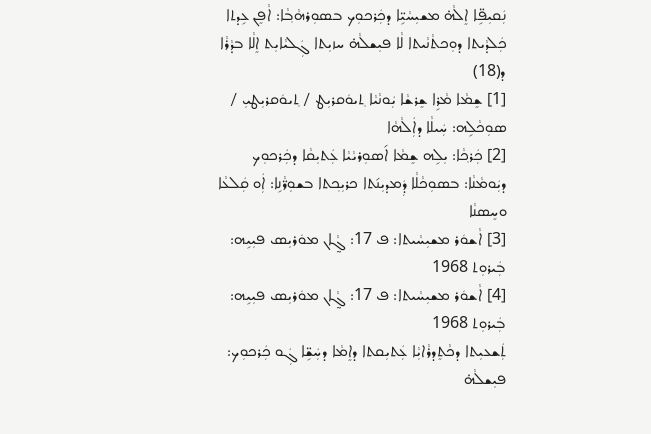ܢܲܩܝܼܦܹ̈ܐ ܐܸܠܵܗ̇ ܡܫܝܼܚܵܝܹ̈ܐ ܕܟܲܪܟܘܼܟ ܒܣܘܼܪܗܵܒ݂ܵܐ: ܐܵܦܸܢ ܥܹܕܬܐ ܟܲܠܕܵܝܬܐ ܕܘܼܟܬܵܢܵܝܬܐ ܠܵܐ ܦܝܼܫܠܵܗ̇ ܚܙܝܼܬܐ ܓܲܠܝܵܐܝܼܬ ܐܸܠܵܐ ܒܕܵܪܵܐ ܕ(18)
[1] ܫܸܡܵܐ ܡܵܪܹܐ ܫܸܪܫܵܐ ܝܲܘܢܵܝܵܐ ܬ݂ܝܘܿܩܪܝܼܛ / ܬ݂ܝܘܿܩܪܝܼܛܝܼ / ܣܘܼܟܵܠܹܗ: ܚܲܝܠܵܐ ܕܐܲܠܵܗܵܐ
[2] ܟܲܪܟ݂ܵܐ: ܝܼܠܹܗ ܫܸܡܵܐ ܐ݇ܣܘܼܪܝܵܝܵܐ ܥܲܬܝܼܩܵܐ ܕܟܲܪܟܘܼܟ ܕܝܲܘܡܵܢܵܐ: ܒܣܘܼܟܵܠܵܐ ܕܲܡܕܝܼܢ݇ܬܐ ܟܪܝܼܟ݂ܬܐ ܒܫܘܼܖ̈ܵܢܹܐ: ܐܲܘ ܩܲܠܥܵܐ ܘܚܸܣܢܵܐ
[3] ܐܵܫܘܿܪ ܡܫܝܼܚܵܝܬܐ: ܦ 17: ܓ̰ܵܐܢ ܡܘܿܪܝܼܣ ܦܝܼܝܹܗ: ܒܲܝܪܘܼܬ 1968
[4] ܐܵܫܘܿܪ ܡܫܝܼܚܵܝܬܐ: ܦ 17: ܓ̰ܵܐܢ ܡܘܿܪܝܼܣ ܦܝܼܝܹܗ: ܒܲܝܪܘܼܬ 1968
ܬܲܫܥܝܼܬܐ ܕܟܵܬܸܕܪܵܐܝܼܵܐ ܥܲܬܝܼܩܬܐ ܕܐܸܡܵܐ ܕܚܲܫܹ̈ܐ ܓܲܘ ܟܲܪܟܘܼܟ:
ܦܝܼܫܠܵܗ̇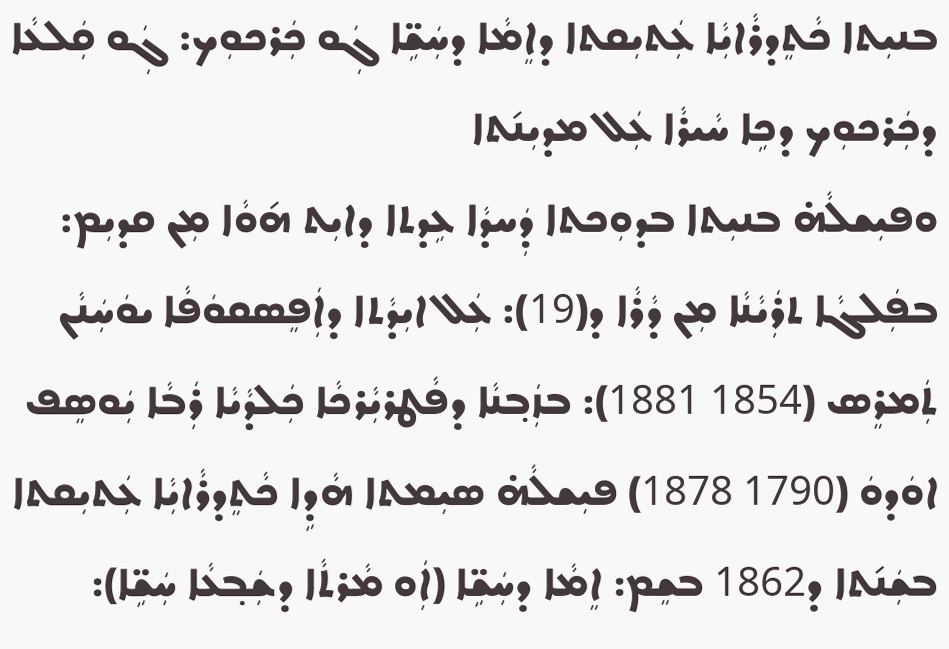ܒܢܝܼܬܐ ܟܵܬܸܕܪܵܐܝܼܵܐ ܥܲܬܝܼܩܬܐ ܕܐܸܡܵܐ ܕܚܲܫܹ̈ܐ ܓܲܘ ܟܲܪܟܘܼܟ: ܓܲܘ ܩܲܠܥܵܐ ܕܟܲܪܟܘܼܟ ܕܟܹܐ ܚܵܝܪܵܐ ܥܲܠ ܡܕܝܼܢ݇ܬܐ
ܘܦܝܼܫܠܵܗ̇ ܒܢܝܼܬܐ ܒܕܘܼܟܬܐ ܕܲܚܕܵܐ ܥܹܕܬܐ ܕܐܝܼܬ ܗ݇ܘܵܐ ܡܼܢ ܩܕܝܼܡ: ܒܦܲܠܓܵܐ ܬܪܲܝܵܢܵܐ ܡܼܢ ܕܵܪܵܐ ܕ(19): ܥܲܠ ܐܝܼܕܵܬܐ ܕܐܲܦܸܣܩܘܿܦܵܐ ܝܘܿܚܲܢܵܢ ܬܲܡܪܸܣ (1854 1881): ܒܙܲܒ݂ܢܵܐ ܕܦܵܛܪܝܼܵܪܟܵܐ ܟܲܠܕܵܝܵܐ ܪܲܒܵܐ ܝܲܘܣܸܦ ܐܘܿܕܘܿ (1790 1878) ܦܝܼܫܠܵܗ̇ ܣܝܼܡܬܐ ܗܵܕܹܐ ܟܵܬܸܕܪܵܐܝܼܵܐ ܥܲܬܝܼܩܬܐ ܒܫܲܢ݇ܬܐ ܕ1862 ܒܫܸܡ: ܐܸܡܵܐ ܕܚܲܫܹ̈ܐ (ܐܲܘ ܡܵܪܬܵܐ ܕܫܲܒ݂ܥܵܐ ܚܲܫܹ̈ܐ):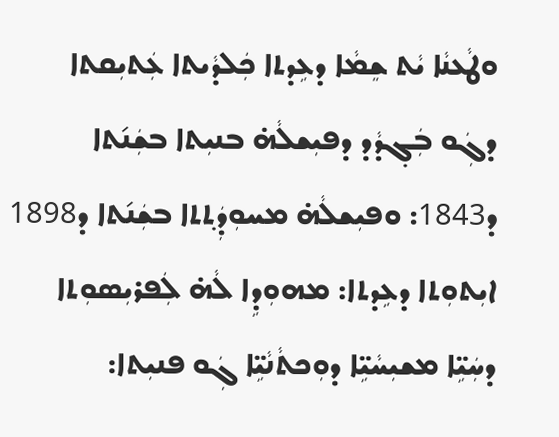ܘܛܵܥܢܵܐ ܝܵܬ ܫܸܡܵܐ ܕܥܹܕܬܐ ܟܲܠܕܵܝܬܐ ܥܲܬܝܼܩܬܐ ܕܓܲܘ ܒܲܓ݂ܕܵܕ ܕܦܝܼܫܠܵܗ̇ ܒܢܝܼܬܐ ܒܫܲܢ݇ܬܐ ܕ1843: ܘܦܝܼܫܠܵܗ̇ ܡܚܘܼܕܲܬ݂ܬܐ ܒܫܲܢ݇ܬܐ ܕ1898
ܐܝܼܬܘܼܬܐ ܕܥܹܕܬܐ: ܡܗܘܼܕܹܐ ܠܵܗ̇ ܠܲܦܪܝܼܣܘܼܬܐ ܕܚܲܝܹ̈ܐ ܡܫܝܼܚܵܝܹ̈ܐ ܕܘܼܟܬܵܢܵܝܹ̈ܐ ܓܲܘ ܦܢܝܼܬܐ: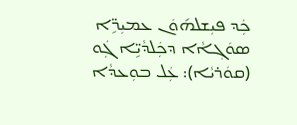ܟܲܕ ܦܝܼܫܠܗ݇ܘܿܢ ܥܡܝܼܖܹ̈ܐ ܣܘܿܓ݂ܐܵܐ ܕܟܲܠܕܵܝܹ̈ܐ ܓܲܘ (ܩܘܿܪܝܵܐ): ܥܲܠ ܒܘܼܥܕܵܐ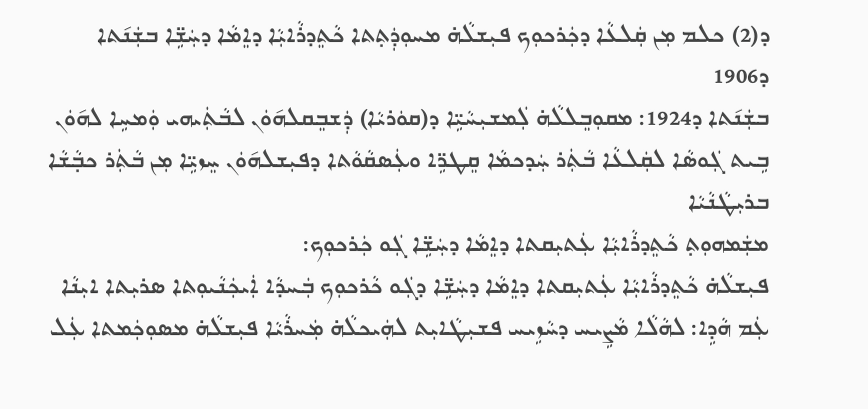ܕ(2) ܟܠܡ ܡܼܢ ܩܲܠܥܵܐ ܕܟܲܪܟܘܼܟ ܦܝܼܫܠܵܗ̇ ܡܚܘܼܕܲܬ݂ܬܐ ܟܵܬܸܕܪܵܐܝܼܵܐ ܕܐܸܡܵܐ ܕܚܲܫܹ̈ܐ ܒܫܲܢ݇ܬܐ ܕ1906
ܒܫܲܢ݇ܬܐ ܕ1924: ܡܩܘܼܒܸܠܠܵܗ̇ ܠܲܡܫܝܼܚܵܝܹ̈ܐ ܕ(ܩܘܿܪܝܵܐ) ܕܲܫܒܸܩܠܗ݇ܘܿܢ ܠܒܵܬܲܝܗܝ ܘܲܡܚܹܐ ܠܗ݇ܘܿܢ ܒܹܝܬ ܓܲܘܣܵܐ ܠܩܲܠܥܵܐ ܒܵܬܲܪ ܚܲܕܟܡܵܐ ܩܸܛܖܹ̈ܐ ܘܥܲܣܩܵܘܵܬܐ ܕܦܝܼܫܠܗ݇ܘܿܢ ܚܸܙܝܹ̈ܐ ܡܼܢ ܒܵܬܲܪ ܟܒ݂ܵܫܵܐ ܒܪܝܼܛܵܢܵܝܵܐ
ܡܫܲܡܗܘܼܬ݂ ܟܵܬܸܕܪܵܐܝܼܵܐ ܥܲܬܝܼܩܬܐ ܕܐܸܡܵܐ ܕܚܲܫܹ̈ܐ ܓܲܘ ܟܲܪܟܘܼܟ:
ܦܝܼܫܠܵܗ̇ ܟܵܬܸܕܪܵܐܝܼܵܐ ܥܲܬܝܼܩܬܐ ܕܐܸܡܵܐ ܕܚܲܫܹ̈ܐ ܕܓܲܘ ܟܵܪܟܘܼܟ ܒܲܚܕܵܐ ܐܲܝܟܲܢܵܝܘܼܬܐ ܣܪܝܼܬܐ ܐܝܼܢܵܐ ܥܲܡ ܗܵܕܹܐ: ܠܗܵܠܵܐ ܡܵܨܹܝܚ ܕܚܵܙܹܝܚ ܦܫܝܼܛܵܐܝܼܬ ܠܗܲܝܟܠܵܗ̇ ܡܲܚܪܵܝܵܐ ܦܝܼܫܠܵܗ̇ ܡܣܘܼܟܲܡܬܐ ܥܲܠ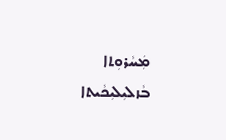ܡܲܚܵܪܘܼܬܐ ܒܵܙܠܝܼܠܝܼܟܵܝܬܐ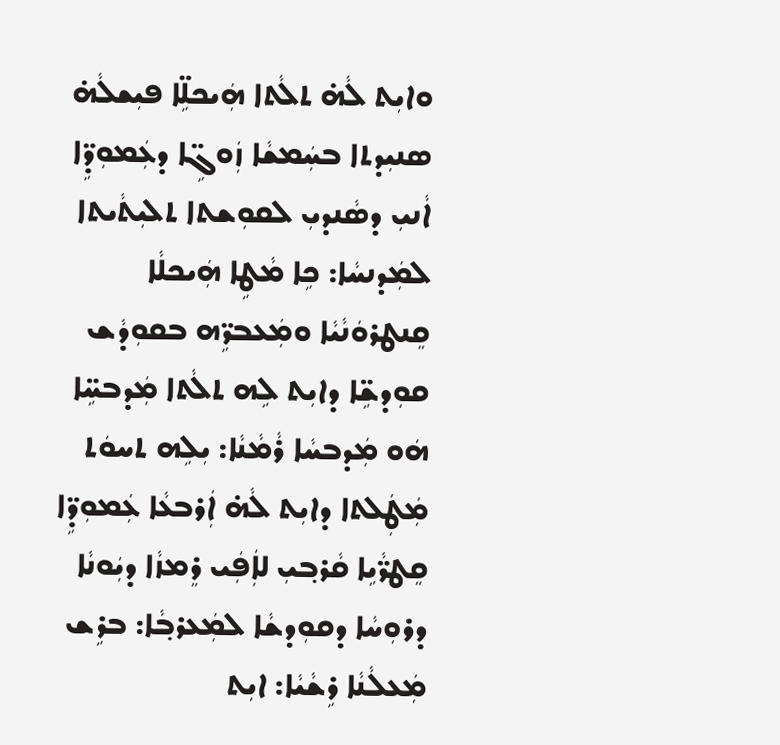ܘܐܝܼܬ ܠܵܗ̇ ܬܠܵܬܐ ܗܲܝܟܠܹ̈ܐ ܦܝܼܫܠܵܗ̇ ܣܢܝܼܕܬܐ ܒܚܲܡܫܵܐ ܙܲܘܓܹ̈ܐ ܕܥܲܡܘܼܕܹ̈ܐ ܐܵܢܝܼ ܕܣܵܢܕܝܼ ܠܩܘܼܫܬܐ ܬܠܝܼܬܵܝܬܐ ܠܡܲܕܢܚܵܐ: ܟܹܐ ܡܵܛܹܐ ܗܲܝܟܠܵܐ ܩܸܢܛܪܘܿܢܵܝܵܐ ܘܡܲܥܒܖܹ̈ܗ ܒܩܘܼܕܵܫ ܩܘܼܕܫܹ̈ܐ ܕܐܝܼܬ ܠܹܗ ܬܠܵܬܐ ܡܲܕܒܚܹ̈ܐ ܗܿܘ ܡܲܕܒܚܵܐ ܪܵܡܵܢܵܐ: ܝܼܠܹܗ ܬܚܘܿܬ ܡܲܛܲܠܬܐ ܕܐܝܼܬ ܠܵܗ̇ ܐܲܪܒܥܵܐ ܥܲܡܘܼܕܹ̈ܐ ܩܸܛܖ̈ܵܝܹܐ ܩܵܪܒ݂ܝܼ ܠܐܲܦܲܝ ܪܸܡܙܵܐ ܕܝܲܘܢܵܐ ܕܪܘܼܚܵܐ ܕܩܘܼܕܫܵܐ ܠܡܲܥܪܒ݂ܵܐ: ܒܪܹܫ ܡܲܥܠܵܢܵܐ ܪܹܫܵܝܵܐ: ܐܝܼܬ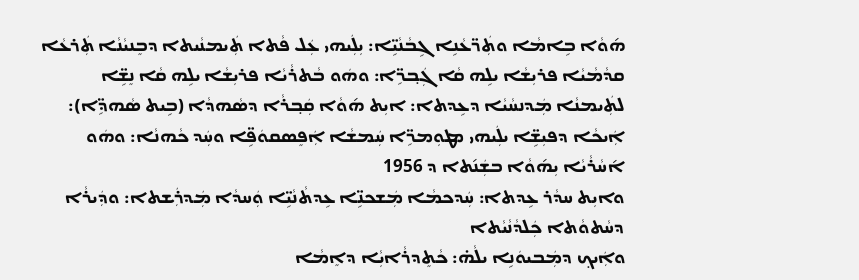ܗ݇ܘܵܐ ܒܹܐܡܵܐ ܘܬܲܖ̈ܥܵܢܹܐ ܓܹܒܵܢܵܝܹ̈ܐ: ܝܼܠܲܝܗܝ ܥܲܠ ܦܵܬܐ ܬܲܝܡܢܵܝܬܐ ܕܒܸܢܝܵܢܵܐ ܬܲܪܥܵܐ ܩܕܵܡܵܝܵܐ ܦܪܝܼܫܵܐ ܝܠܹܗ ܩܵܐ ܓܲܒ݂ܖܹ̈ܐ: ܘܗܿܘ ܒܵܬܪܵܝܵܐ ܦܪܝܼܫܵܐ ܝܠܹܗ ܩܵܐ ܢܸܫܹ̈ܐ ܠܬܲܝܡܢܵܐ ܡܲܕܢܚܵܝܵܐ ܕܥܹܕܬܐ: ܐܝܼܬ ܗ݇ܘܵܐ ܩܲܒ݂ܪܵܐ ܕܣܵܗܕܵܐ (ܒܹܝܬ ܣܵܗܕܹ̈ܐ): ܐܲܝܟܵܐ ܕܦܝܼܫܹ̈ܐ ܝܠܲܝܗܝ ܡܛܘܼܡܖܹ̈ܐ ܚܲܡܫܵܐ ܐܲܦܸܣܩܘܿܦܹ̈ܐ ܘܚܲܕ ܟܵܗܢܵܐ: ܘܗܿܘ ܐ݇ܚܵܪܵܝܵܐ ܝܼܗ݇ܘܵܐ ܒܫܲܢ݇ܬܐ ܕ 1956
ܘܐܝܼܬ ܚܕܵܪ ܥܹܕܬܐ: ܚܲܕܟܡܵܐ ܡܲܫܟܢܹ̈ܐ ܥܹܕܬܵܢܵܝܹ̈ܐ ܘܲܚܕܵܐ ܡܲܕܪܲܫܬܐ: ܘܕܲܝܪܵܐ ܕܚܵܬܘܵܬܐ ܟܲܠܕܵܢܵܝܵܬܐ
ܘܐܲܝܟ݂ ܕܡܲܒܝܘܿܢܹܐ ܝܠܵܗ̇: ܟܵܬܸܕܪܵܐܝܼܵܐ ܕܐܸܡܵܐ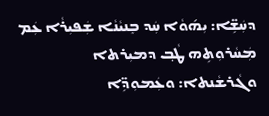ܕܚܲܫܹ̈ܐ: ܝܼܗ݇ܘܵܐ ܚܲܕ ܒܸܢܝܵܢܵܐ ܫܲܦܝܼܪܵܐ ܥܲܡ ܡܲܚܵܪܘܼܬܹܗ ܛܵܒ݂ ܕܡܝܼܪܬܐ ܘܓܵܪܫܵܢܬܐ: ܘܥܲܡܘܼܕܹ̈ܐ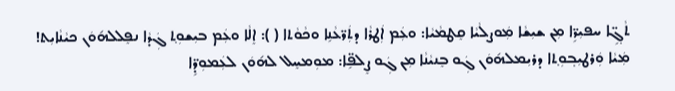ܬܵܓ݂ܹ̈ܐ ܚܦܝܼܖܹ̈ܐ ܡܼܢ ܫܝܼܫܵܐ ܡܲܘܨܠܵܝܵܐ ܩܸܛܡܵܝܵܐ: ܘܥܲܡ ܐܲܛܪܵܐ ܕܬܲܖ̈ܥܵܢܹܐ ܘܟܵܘܵܬܐ ( ): ܐܸܠܵܐ ܘܥܲܡ ܒܝܼܫܘܼܬ݂ ܓܲܕܵܐ ܢܦܸܠܠܗ݇ܘܿܢ ܟܝܵܢܵܐܝܼܬ!
ܡܲܝܵܐ ܘܲܪܛܝܼܒ݂ܘܼܬ݂ܐ ܕܪܝܼܡܠܗ݇ܘܿܢ ܓܲܘ ܒܸܢܝܵܢܵܐ ܡܼܢ ܓܲܘ ܨܸܠܦܹ̈ܐ: ܡܘܼܡܚܸܠ ܠܗ݇ܘܿܢ ܠܥܲܡܘܼܕܹ̈ܐ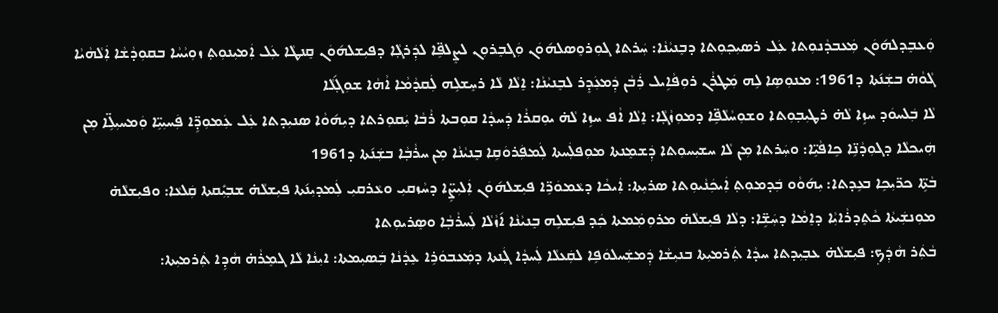ܘܲܥܒܸܕܠܗ݇ܘܿܢ ܡܲܥܒܕܵܢܘܼܬܐ ܥܲܠ ܪܣܝܼܟ݂ܘܼܬܐ ܕܒܸܢܝܵܢܵܐ: ܚܲܪܬܐ ܓܘܼܪܘܸܣܠܗ݇ܘܿܢ ܘܲܓܒܸܪܘܼܢ ܠܨܸܠܦܹ̈ܐ ܠܕܲܪܓ݂ܵܐ ܕܦܝܼܫܠܗ݇ܘܿܢ ܩܸܢܛܵܐ ܥܲܠ ܐܲܡܝܼܢܘܼܬ݂ ܙܘܼܝܵܚܵܐ ܒܩܘܼܕܵܫܵܐ ܐܲܠܵܗܵܝܵܐ ܓܵܘܵܗ̇ ܒܫܲܢ݇ܬܐ ܕ1961: ܡܢܘܼܣܹܐ ܠܹܗ ܡܲܛܪܵܢ ܪܘܼܦܵܐܹܝܠ ܪܲܒܵܢ ܕܲܡܥܲܕܸܪ ܠܒܸܢܝܵܢܵܐ: ܐܸܠܵܐ ܠܵܐ ܪܚܸܫܠܹܗ ܠܲܩܕܵܡܵܐ ܐܵܗܵܐ ܫܘܼܓ݂݇ܠܵܐ
ܠܵܐ ܒܲܠܚܘܿܕ ܚܙܹܐ ܠܵܗ̇ ܪܛܝܼܒ݂ܘܼܬܐ ܘܫܘܼܚܵܠܵܦܹ̈ܐ ܕܡܘܼܙܵܓ݂ܵܐ: ܐܸܠܵܐ ܐܵܦ ܚܙܹܐ ܠܵܗ̇ ܝܘܼܩܪܵܐ ܕܲܚܕܵܐ ܩܘܼܒܬܐ ܪܵܒܵܐ ܝܲܩܘܼܪܬܐ ܕܝܼܗ݇ܘܵܐ ܣܢܝܼܕܬܐ ܥܲܠ ܥܲܡܘܼܕܹ̈ܐ ܦܲܚܝܼܝܹ̈ܐ ܘܲܡܚܝܼܠܹ̈ܐ ܡܼܢ ܗܲܝܟܠܵܐ ܕܓܘܼܕܵܢܹ̈ܐ ܟܹܐܦܵܝܹ̈ܐ: ܘܚܲܪܬܐ ܡܼܢ ܠܵܐ ܚܫܝܼܚܘܼܬܐ ܕܲܫܡܸܢܬܐ ܡܘܼܦܠܲܚܬܐ ܠܲܡܦܲܪܘܿܩܹܐ ܒܸܢܝܵܢܵܐ ܡܼܢ ܚܪܵܒ݂ܵܐ ܒܫܲܢ݇ܬܐ ܕ1961
ܒܵܬܹ̈ܐ ܟܖ̈ܝܼܟܹܐ ܒܥܹܕܬܐ: ܝܼܗ݇ܘܵܘ ܒܲܕܡܘܼܬ݂ ܐܲܝܟܲܢܵܝܘܼܬܐ ܣܪܝܼܬܐ: ܐܲܝܟܵܐ ܕܥܵܡܘܿܖܹ̈ܐ ܦܝܼܫܠܗ݇ܘܿܢ ܐܲܠܝܼܨܹ̈ܐ ܕܚܵܙܩܝܼ ܘܥܵܪܩܝܼ ܠܲܡܕܝܼܢ݇ܬܐ ܦܝܼܫܠܵܗ̇ ܫܒ݂ܝܼܺܩܬܐ ܩܲܠܥܵܐ: ܘܦܝܼܫܠܵܗ̇ ܡܘܼܢܫܲܝܬܵܐ ܟܵܬܸܕܪܵܐܝܼܵܐ ܕܐܸܡܵܐ ܕܚܲܫܹ̈ܐ: ܕܠܵܐ ܦܝܼܫܠܵܗ̇ ܡܪܘܼܡܲܡܬܐ ܟܲܕ ܦܝܼܫܠܹܗ ܒܸܢܝܵܢܵܐ ܐ݇ܙܵܠܵܐ ܠܲܚܪܵܒ݂ܵܐ ܘܣܸܪܝܘܼܬܐ
ܒܵܬܲܪ ܗܵܕܲܟ݂: ܦܝܼܫܠܵܗ̇ ܥܒ݂ܝܼܕܬܐ ܚܕܵܐ ܬܲܪܡܝܼܬܐ ܒܢܝܼܫܵܐ ܕܲܡܫܲܚܠܘܿܦܹܐ ܠܩܲܥܠܵܐ ܠܲܚܕܵܐ ܓܲܢܬܐ ܕܡܲܥܒܘܿܪܹܐ ܥܸܕܵܢܵܐ ܒܲܣܝܼܡܬܐ: ܐܝܼܢܵܐ ܠܵܐ ܓܡܸܪܵܗ̇ ܗܵܕܹܐ ܬܲܪܡܝܼܬܐ: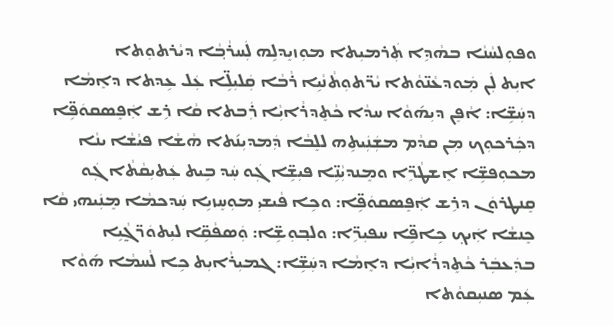ܘܦܘܼܠܚܵܢܵܐ ܒܗܵܕܹܐ ܬܲܪܡܝܼܬܐ ܡܘܼܙܝܸܕܠܹܗ ܠܲܚܪܵܒ݂ܵܐ ܕܝܵܪܬܘܼܬܐ
ܐܝܼܬ ܠܲܢ ܡܲܘܕܥܵܢ̈ܘܵܬܐ ܝܵܖ̈ܬܘܼܬܵܢܵܝܹܐ ܪܵܒܵܐ ܩܲܠܝܼܠܹ̈ܐ ܥܲܠ ܥܹܕܬܐ ܕܐܸܡܵܐ ܕܚܲܫܹ̈ܐ: ܐܵܦܸܢ ܕܝܼܗ݇ܘܵܐ ܚܕܵܐ ܟܵܬܸܕܪܵܐܝܼܵܐ ܪܲܒܬܐ ܩܵܐ ܪܹܫ ܐܲܦܸܣܩܘܿܦܹ̈ܐ ܕܟܲܪܟܘܼܟ ܡܼܢ ܩܕܵܡ ܡܫܲܢܲܝܬܹܗ ܠܠܸܒܵܐ ܕܲܡܕܝܼܢ݇ܬܐ ܗܵܫܵܐ ܦܝܵܫܵܐ ܝܢܵܐ ܡܟܘܼܦܫܹ̈ܐ ܐܸܫܛܵܖܹ̈ܐ ܘܡܸܢܕܝܼܵܢܹ̈ܐ ܦܝܼܫܹ̈ܐ ܓܲܘ ܚܲܕ ܒܹܝܬ ܥܲܬܝܼܩܵܬܵܐ ܓܲܘ ܩܸܢܛܪܘܿܢ ܕܪܹܫ ܐܲܦܸܣܩܘܿܦܹ̈ܐ: ܘܟܹܐ ܦܵܝܫܝܼ ܡܘܼܚܸܙܝܹܐ ܚܲܕܟܡܵܐ ܡܸܢܲܝܗܝ ܩܵܐ ܟܸܢܫܵܐ ܐܲܝܟ݂ ܟܹܐܦܹ̈ܐ ܚܦܝܼܖܹ̈ܐ: ܘܠܒ݂ܘܼܫܹ̈ܐ: ܘܲܣܦܵܩܹ̈ܐ ܠܝܼܬܘܿܖ̈ܓ̰ܵܝܹܐ
ܒܕܲܥܒܲܪ ܟܵܬܸܕܪܵܐܝܼܵܐ ܕܐܸܡܵܐ ܕܚܲܫܹ̈ܐ: ܓܡܝܼܪܵܐܝܼܬ ܟܹܐ ܠܵܚܡܵܐ ܗ݇ܘܵܐ ܥܲܡ ܣܢܝܼܩܘܵܬܐ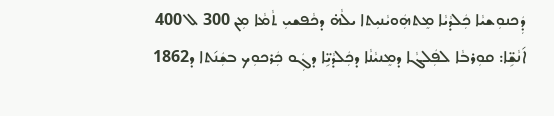ܕܲܟܢܘܼܫܝܵܐ ܟܲܠܕܵܝܵܐ ܡܸܬܗܲܘܝܵܢܝܼܬܐ ܝܠܵܗ̇ ܕܟܵܦܫܝܼ ܬܵܡܵܐ ܡܼܢ 300 ܠ 400 ܐ݇ܢܵܫܹ̈ܐ: ܩܘܼܪܒܵܐ ܠܦܲܠܓܵܐ ܕܡܸܢܝܵܢܵܐ ܕܟܲܠܕܵܝܹ̈ܐ ܕܓܲܘ ܟܲܪܟܘܼܟ ܒܫܲܢ݇ܬܐ ܕ1862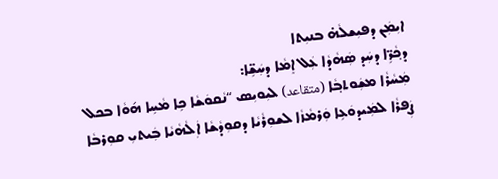ܐܝܼܡܲܢ ܕܦܝܼܫܠܵܗ̇ ܒܢܝܼܬܐ
ܕܟ݂ܵܖܹ̈ܐ ܕܚܲܕ ܣܲܗܵܕܵܐ ܥܲܠ ܐܸܡܵܐ ܕܚܲܫܹ̈ܐ:
ܡܲܚܵܪܵܐ ܡܫܲܘܬܒ݂ܵܐ (متقاعد) ܠܝܼܘܝܼܣ “ܢܵܩܘܿܫܵܐ ܟܹܐ ܡܵܚܹܐ ܗ݇ܘܵܐ ܒܟܠ ܨܲܦܪܵܐ ܠܡܲܝܕܘܿܥܹܐ ܘܲܪܡܵܙܵܐ ܠܫܘܼܪܵܝܵܐ ܕܩܘܼܕܵܫܵܐ ܐܲܠܵܗܵܝܵܐ ܒܲܝܬܝܼ ܩܘܼܪܒܵܐ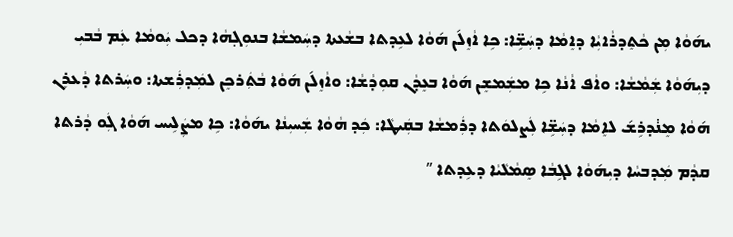ܝܗ݇ܘܵܐ ܡܼܢ ܟܵܬܸܕܪܵܐܝܼܵܐ ܕܐܸܡܵܐ ܕܚܲܫܹ̈ܐ: ܟܹܐ ܐܵܙܸܠ݇ܢ ܗ݇ܘܵܐ ܠܥܹܕܬܐ ܒܫܵܥܬܐ ܕܚܲܡܫܵܐ ܒܢܘܼܓ݂ܗܵܐ ܕܟܠ ܝܲܘܡܵܐ ܥܲܡ ܒܵܒܝܼ ܕܝܼܗ݇ܘܵܐ ܫܲܡܵܫܵܐ: ܘܐܵܦ ܐܵܢܵܐ ܟܹܐ ܡܫܲܡܫܸܢ ܗ݇ܘܵܐ ܒܥܸܕܵܢ ܩܘܼܕܵܫܵܐ: ܘܐܵܙܸܠ݇ܢ ܗ݇ܘܵܐ ܒܵܬܲܪܟܸܢ ܠܡܲܕܪܲܫܬܐ: ܘܚܲܪܬܐ ܕܵܥܪܸܢ ܗ݇ܘܵܐ ܡܸܢ݃ܕܪܹܫ݇ ܠܐܸܡܵܐ ܕܚܲܫܹ̈ܐ ܠܲܨܠܘܿܬܐ ܕܪܲܡܫܵܐ ܒܩܲܝܛܵܐ: ܟܲܕ ܗܵܘܵܐ ܫܲܚܝܼܢܵܐ ܝܗ݇ܘܵܐ: ܟܹܐ ܡܨܲܠܹܝܚ ܗ݇ܘܵܐ ܓܲܘ ܕܵܪܬܐ ܩܕܵܡ ܡܲܕܒܚܵܐ ܕܝܼܗ݇ܘܵܐ ܠܓܹܒܵܐ ܣܸܡܵܠܵܝܵܐ ܕܥܹܕܬܐ ”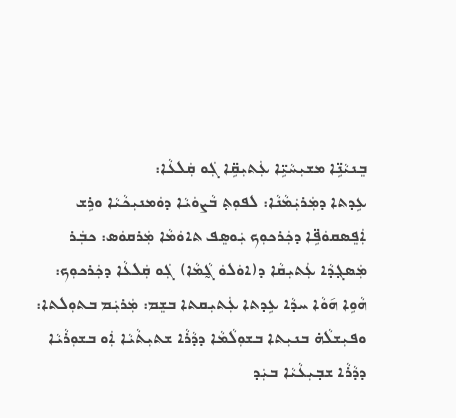ܒܸܢܝܵܢܹ̈ܐ ܡܫܝܼܚܵܝܹ̈ܐ ܥܲܬܝܼܩܹ̈ܐ ܓܲܘ ܩܲܠܥܵܐ:
ܥܹܕܬܐ ܕܡܲܪܝܲܡܵܢܵܐ: ܠܦܘܼܬ݂ ܒܵܨܘܿܝܵܐ ܕܘܿܡܢܝܼܟܵܝܵܐ ܘܪܹܫ ܐܲܦܸܣܩܘܿܦܹ̈ܐ ܕܟܲܪܟܘܼܟ ܝܲܘܣܸܦ ܬܐܘܿܡܵܐ ܡܲܪܩܘܿܣ: ܟܒܲܪ ܡܲܣܓ݂ܕܵܐ ܥܲܬܝܼܩܵܐ ܕ(ܐܘܿܠܘܿ ܓ̰ܵܡܵܐ) ܓܲܘ ܩܲܠܥܵܐ ܕܟܲܪܟܘܼܟ: ܗܵܘܹܐ ܗ݇ܘܵܐ ܚܕܵܐ ܥܹܕܬܐ ܥܲܬܝܼܩܬܐ ܒܫܸܡ: ܡܲܪܝܲܡ ܒܬܘܼܠܬܐ: ܘܦܝܼܫܠܵܗ̇ ܒܢܝܼܬܐ ܒܫܘܼܠܵܡܵܐ ܕܕܵܪܵܐ ܫܬܝܼܬܵܝܵܐ ܐܲܘ ܒܫܘܼܪܵܝܵܐ ܕܕܵܪܵܐ ܫܒ݂ܝܼܥܵܝܵܐ ܒܝܲܕ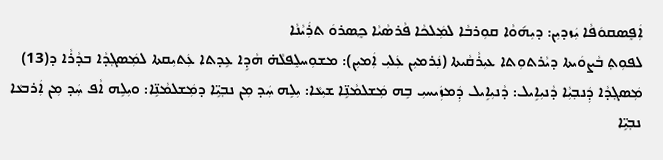ܐܲܦܸܣܩܘܿܦܵܐ ܝܲܙܕܝܼܢ: ܕܝܼܗ݇ܘܵܐ ܩܘܼܪܒܵܐ ܠܡܲܠܟܵܐ ܦܵܪܣܵܝܵܐ ܟ݂ܸܣܪܘܿ ܬܪܲܝܵܢܵܐ
ܠܦܘܼܬ݂ ܒܵܨܘܿܝܬܐ ܕܝܵܪܬܘܼܬܐ ܥܝܼܪܵܩܵܝܬܐ (ܢܲܪܡܝܼܢ ܥܲܠܝܼ ܐܲܡܝܼܢ): ܡܫܘܼܚܠܸܦܠܵܗ̇ ܗܵܕܹܐ ܥܹܕܬܐ ܥܲܬܝܼܩܬܐ ܠܡܲܣܓ݂ܕܵܐ ܒܕܵܪܵܐ ܕ(13)
ܡܲܣܓ݂ܕܵܐ ܕܲܢܒ݂ܝܼܵܐ ܕܵܢܝܼܐܹܝܠ: ܕܵܢܝܼܐܹܝܠ ܕܲܡܙܲܝܚܝܼ ܒܹܗ ܡܲܫܠܡܵܢܹ̈ܐ ܫܝܼܥܵܐ: ܝܼܠܹܗ ܚܲܕ ܡܼܢ ܢܒ݂ܝܹ̈ܐ ܕܡܲܫܠܡܵܢܹ̈ܐ: ܘܝܼܠܹܗ ܐܵܦ ܚܲܕ ܡܼܢ ܐܲܪܒܥܵܐ ܢܒ݂ܝܹ̈ܐ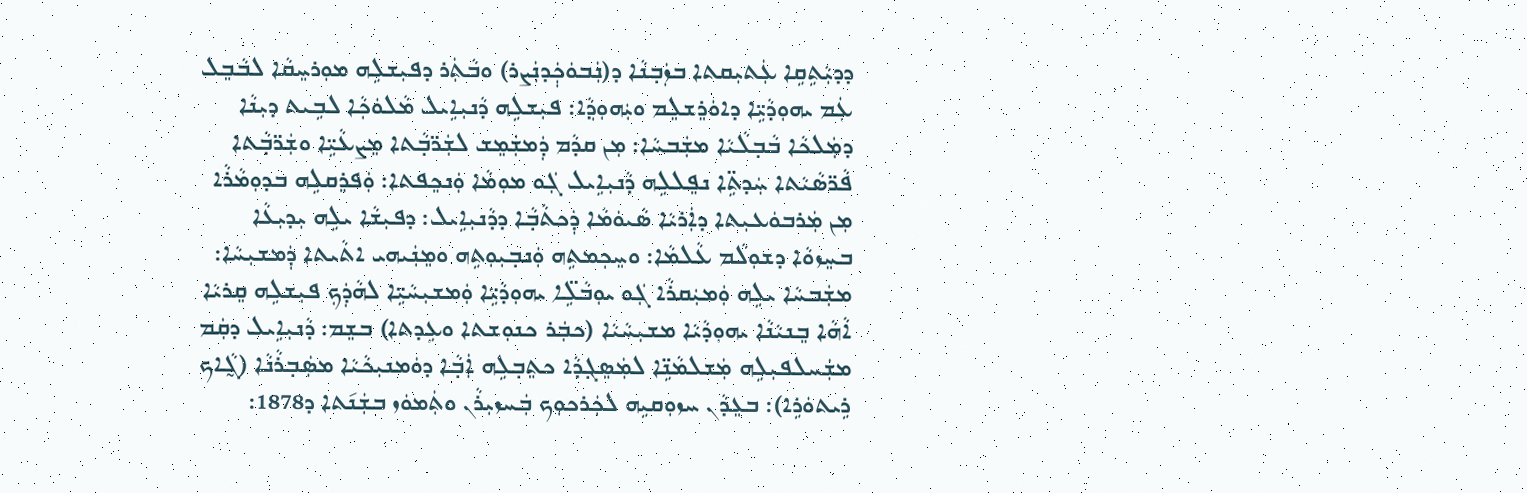ܕܕܝܼܵܬܹܩܹܐ ܥܲܬܝܼܩܬܐ ܒܙܲܒ݂ܢܵܐ ܕ(ܢܲܒܘܿܟ݂ܲܕܢܲܨܪ) ܘܒܵܬܲܪ ܕܦܝܼܫܠܹܗ ܡܘܼܪܚܸܩܵܐ ܠܒܵܒܸܠ ܥܲܡ ܝܗܘܼܕܵܝܹ̈ܐ ܕܐܘܿܪܸܫܠܸܡ ܘܝܲܗܘܼܕ݂ܵܐ: ܦܝܼܫܠܹܗ ܕܵܢܝܼܐܹܝܠ ܡܵܠܘܿܟ݂ܵܐ ܠܒܹܝܬ ܕܝܼܢܵܐ ܕܡܲܠܟܵܐ ܒܵܒ݂ܠܵܝܵܐ ܡܫܲܒܚܵܐ: ܡܼܢ ܩܕܵܡ ܕܲܡܫܲܡܸܫ ܠܫܲܖ̈ܒ݂ܵܬܐ ܡܸܨܥܵܝܹ̈ܐ ܘܫܲܖ̈ܒ݂ܵܬܐ ܦܵܖ̈ܣܵܝܵܬܐ ܚܲܕܬܹ̈ܐ ܢܦܸܠܠܹܗ ܕܵܢܝܼܐܹܝܠ ܓܲܘ ܡܘܼܡܵܐ ܘܲܢܟܸܦܬܐ: ܘܲܦܪܸܩܠܹܗ ܒܕܘܼܡܵܪܵܐ ܡܼܢ ܡܲܪܒܘܿܥܝܼܬܐ ܕܐܲܪܝܵܐ ܣܵܝܘܿܡܵܐ ܕܲܟܬܵܒ݂ܵܐ ܕܕܵܢܝܼܐܹܝܠ: ܕܦܝܼܫܵܐ ܝܠܹܗ ܝܼܕܝܼܥܵܐ ܒܚܸܙܘܵܐ ܕܫܘܼܠܵܡ ܥܵܠܡܵܐ: ܘܚܸܟ݂ܡܬܹܗ ܘܲܢܒ݂ܝܼܘܼܬܹܗ ܘܡܸܢܲܝܗܝ ܐܬܵܝܬܐ ܕܲܡܫܝܼܚܵܐ: ܡܫܲܒܚܵܐ ܝܠܹܗ ܘܲܡܝܲܩܪܵܐ ܓܲܘ ܝܘܼܒܵܠܹ̈ܐ ܝܗܘܼܕܵܝܹ̈ܐ ܘܲܡܫܝܼܚܵܝܹ̈ܐ ܠܗܵܕܲܟ݂ ܦܝܼܫܠܹܗ ܩܸܪܝܵܐ ܐܵܗܵܐ ܒܸܢܝܵܢܵܐ ܝܗܘܼܕܵܝܵܐ ܡܫܝܼܚܵܝܵܐ (ܟܒܲܪ ܟܢܘܼܫܬܐ ܘܥܹܕܬܐ) ܒܫܸܡ: ܕܵܢܝܼܐܹܝܠ ܕܩܲܡ ܡܫܲܚܠܦܝܼܠܹܗ ܡܲܫܠܡܵܢܹ̈ܐ ܠܡܲܣܸܓ݂ܕܵܐ ܟܬܸܒ݂ܠܹܗ ܐܲܒ݂ܵܐ ܕܘܿܡܢܝܼܟܵܝܵܐ ܡܣܲܒ݂ܪܵܢܵܐ (ܓ̰ܵܐܟ ܪܹܝܬܘܿܪܹܐ): ܒܥܸܕܵܢ ܚܙܘܼܩܝܹܗ ܠܟܲܪܟܘܼܟ ܒܲܚܙܝܼܪܵܢ ܘܬܲܡܘܿܙ ܒܫܲܢ݇ܬܐ ܕ1878: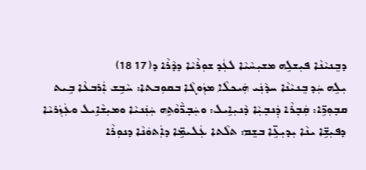ܕܒܸܢܝܵܢܵܐ ܦܝܼܫܠܹܗ ܡܫܝܼܚܵܝܵܐ ܠܥܲܕ ܫܘܼܪܵܝܵܐ ܕܕܵܪܵܐ ܕ(17 18)
ܝܼܠܹܗ ܚܲܕ ܒܸܢܝܵܢܵܐ ܚܕܵܢܲܝ ܗܲܝܟܠܵܐ ܡܙܲܘܓܵܐ ܒܩܘܼܒܬܐ: ܚܵܒܹܫ ܐܲܪܒܥܵܐ ܒܹܝܬ ܩܒ݂ܘܼܖܹ̈ܐ: ܩܲܒ݂ܪܵܐ ܕܲܢܒ݂ܝܼܵܐ ܕܵܢܝܼܐܹܝܠ: ܘܚܲܒ݂ܖ̈ܵܘܵܬܹܗ ܚܲܢܲܢܝܵܐ ܘܡܝܼܫܵܐܹܝܠ ܘܥܲܙܲܪܝܵܐ ܕܦܝܼܫܹ̈ܐ ܝܢܵܐ ܝܼܕܝܼܥܹ̈ܐ ܒܫܸܡ: ܬܠܵܬܐ ܥܲܠܝܡܹ̈ܐ ܕܐܲܬܘܿܢܵܐ ܕܢܘܼܪܵܐ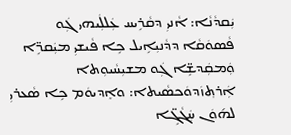ܝܲܩܕܵܢܵܐ: ܐܵܢܝܼ ܕܩܵܪܹܝܚ ܥܲܠܠܲܝܗܝ ܓܲܘ ܦܵܣܘܿܩܵܐ ܕܕܵܢܝܼܐܹܝܠ ܟܹܐ ܦܵܝܫܝܼ ܡܝܲܩܖܹ̈ܐ ܘܲܡܩܲܕܫܹ̈ܐ ܓܲܘ ܡܫܝܼܚܵܝܘܼܬܐ ܐܲܪܬ݂ܙܿܕܘܿܟܣܵܝܬܐ: ܘܐܸܕܝܘܿܡ ܟܹܐ ܣܵܥܪܝܼ ܠܗ݇ܘܿܢ ܚܲܓܵܓܹ̈ܐ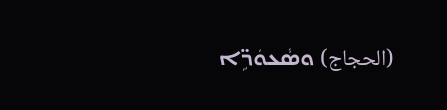(الحجاج) ܘܣܵܥܘܿܖܹ̈ܐ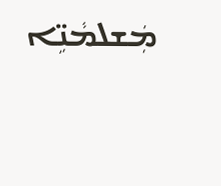ܡܲܫܠܡܵܢܹ̈ܐ